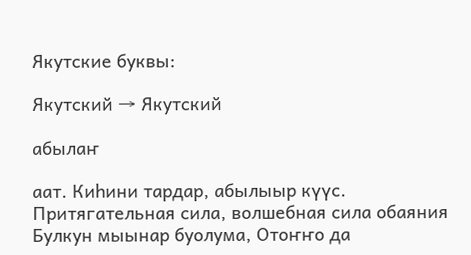Якутские буквы:

Якутский → Якутский

абылаҥ

аат. Киһини тардар, абылыыр күүс. Притягательная сила, волшебная сила обаяния
Булкун мыынар буолума, Отоҥҥо да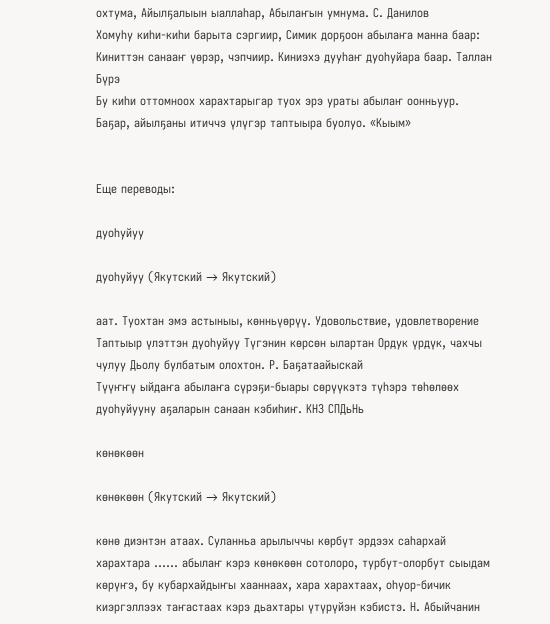охтума, Айылҕалыын ыаллаһар, Абылаҥын умнума. С. Данилов
Хомуһу киһи-киһи барыта сэргиир, Симик дорҕоон абылаҥа манна баар: Киниттэн санааҥ үөрэр, чэпчиир. Киниэхэ дууһаҥ дуоһуйара баар. Таллан Бүрэ
Бу киһи оттомноох харахтарыгар туох эрэ ураты абылаҥ оонньуур. Баҕар, айылҕаны итиччэ үлүгэр таптыыра буолуо. «Кыым»


Еще переводы:

дуоһуйуу

дуоһуйуу (Якутский → Якутский)

аат. Туохтан эмэ астыныы, көнньүөрүү. Удовольствие, удовлетворение
Таптыыр үлэттэн дуоһуйуу Түгэнин көрсөн ылартан Ордук үрдүк, чахчы чулуу Дьолу булбатым олохтон. Р. Баҕатаайыскай
Түүҥҥү ыйдаҥа абылаҥа сүрэҕи-быары сөрүүкэтэ түһэрэ төһөлөөх дуоһуйууну аҕаларын санаан кэбиһиҥ. КНЗ СПДьНь

көнөкөөн

көнөкөөн (Якутский → Якутский)

көнө диэнтэн атаах. Суланньа арылыччы көрбүт эрдээх саһархай харахтара …… абылаҥ кэрэ көнөкөөн сотолоро, турбут-олорбут сыыдам көрүҥэ, бу кубархайдыҥы хааннаах, хара харахтаах, оһуор-бичик киэргэллээх таҥастаах кэрэ дьахтары үтүрүйэн кэбистэ. Н. Абыйчанин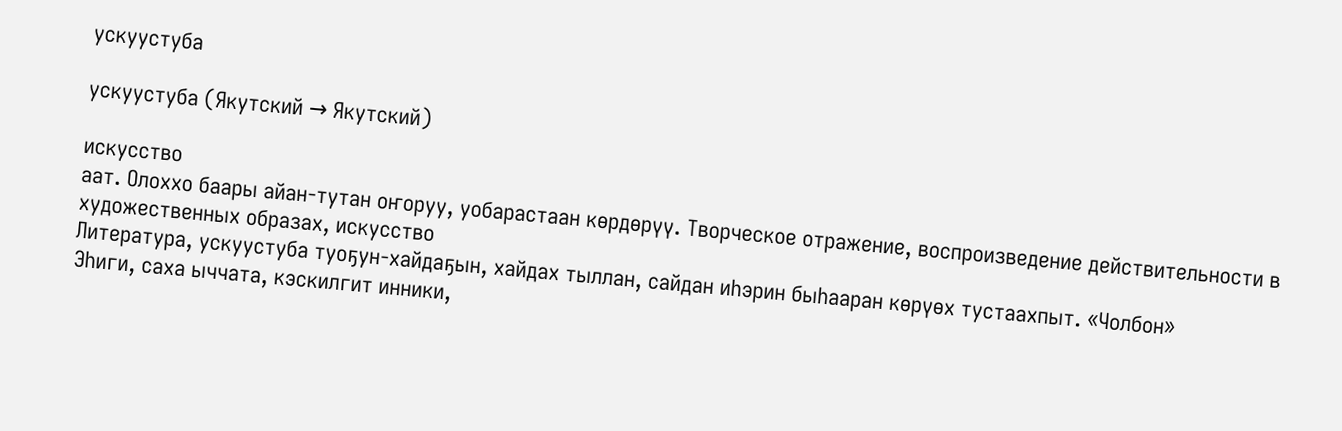ускуустуба

ускуустуба (Якутский → Якутский)

искусство
аат. Олоххо баары айан-тутан оҥоруу, уобарастаан көрдөрүү. Творческое отражение, воспроизведение действительности в художественных образах, искусство
Литература, ускуустуба туоҕун-хайдаҕын, хайдах тыллан, сайдан иһэрин быһааран көрүөх тустаахпыт. «Чолбон»
Эһиги, саха ыччата, кэскилгит инники,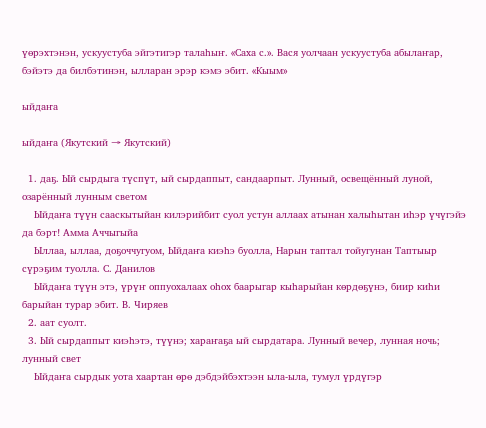үөрэхтэнэн, ускуустуба эйгэтигэр талаһыҥ. «Саха с.». Вася уолчаан ускуустуба абылаҥар, бэйэтэ да билбэтинэн, ылларан эрэр кэмэ эбит. «Кыым»

ыйдаҥа

ыйдаҥа (Якутский → Якутский)

  1. даҕ. Ый сырдыга түспүт, ый сырдаппыт, сандаарпыт. Лунный, освещённый луной, озарённый лунным светом
    Ыйдаҥа түүн сааскытыйан килэрийбит суол устун аллаах атынан халыһытан иһэр үчүгэйэ да бэрт! Амма Аччыгыйа
    Ыллаа, ыллаа, доҕоччугуом, Ыйдаҥа киэһэ буолла, Нарын таптал тойугунан Таптыыр сүрэҕим туолла. С. Данилов
    Ыйдаҥа түүн этэ, үрүҥ оппуохалаах оһох баарыгар кыһарыйан көрдөҕүнэ, биир киһи барыйан турар эбит. В. Чиряев
  2. аат суолт.
  3. Ый сырдаппыт киэһэтэ, түүнэ; хараҥаҕа ый сырдатара. Лунный вечер, лунная ночь; лунный свет
    Ыйдаҥа сырдык уота хаартан өрө дэбдэйбэхтээн ыла-ыла, тумул үрдүгэр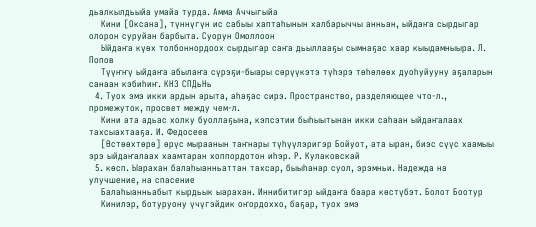дьалкылдьыйа умайа турда. Амма Аччыгыйа
    Кини [Оксана], түннүгүн ис сабыы хаптаһынын халбарыччы анньан, ыйдаҥа сырдыгар олорон суруйан барбыта. Суорун Омоллоон
    Ыйдаҥа күөх толбоннордоох сырдыгар саҥа дьыллааҕы сымнаҕас хаар кыыдамныыра. Л. Попов
    Түүҥҥү ыйдаҥа абылаҥа сүрэҕи-быары сөрүүкэтэ түһэрэ төһөлөөх дуоһуйууну аҕаларын санаан кэбиһиҥ. КНЗ СПДьНь
  4. Туох эмэ икки ардын арыта, аһаҕас сирэ. Пространство, разделяющее что-л., промежуток, просвет между чем-л.
    Кини ата адьас холку буоллаҕына, кэпсэтии быһыытынан икки саһаан ыйдаҥалаах тахсыахтааҕа. И. Федосеев
    [Өстөөхтөрө] өрүс мыраанын таҥнары түһүүлэригэр Бойуот, ата ыран, биэс сүүс хаамыы эрэ ыйдаҥалаах хаамтаран хоппордотон иһэр. Р. Кулаковскай
  5. көсп. Ыарахан балаһыанньаттан тахсар, быыһанар суол, эрэмньи. Надежда на улучшение, на спасение
    Балаһыанньабыт кырдьык ыарахан. Иннибитигэр ыйдаҥа баара көстүбэт. Болот Боотур
    Кинилэр, ботуруону үчүгэйдик оҥордоххо, баҕар, туох эмэ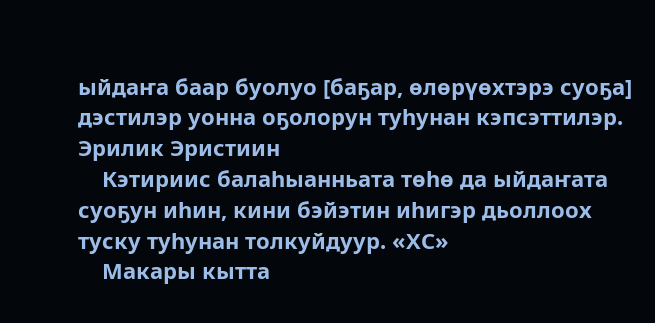ыйдаҥа баар буолуо [баҕар, өлөрүөхтэрэ суоҕа] дэстилэр уонна оҕолорун туһунан кэпсэттилэр. Эрилик Эристиин
    Кэтириис балаһыанньата төһө да ыйдаҥата суоҕун иһин, кини бэйэтин иһигэр дьоллоох туску туһунан толкуйдуур. «ХС»
    Макары кытта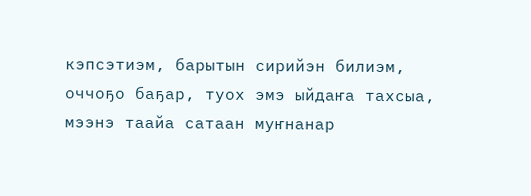кэпсэтиэм, барытын сирийэн билиэм, оччоҕо баҕар, туох эмэ ыйдаҥа тахсыа, мээнэ таайа сатаан муҥнанар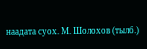наадата суох. М. Шолохов (тылб.)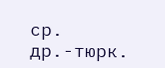ср. др.-тюрк.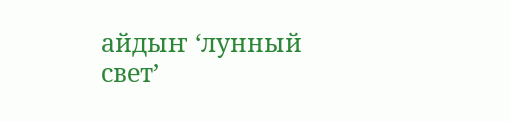айдыҥ ‘лунный свет’